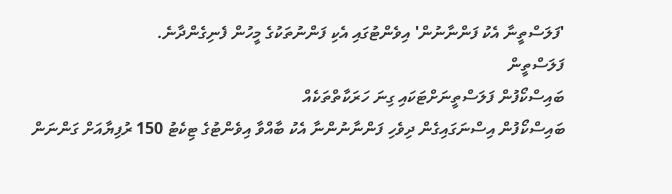'ފަލަސްތީނާ އެކު ފަންނާނުން' އިވެންޓުގައި އެކި ފަންނުތަކުގެ މީހުން ފެނިގެންދާނެ.
ފަލަސްތީން
ބައިސްކޯފުން ފަލަސްތީނަށްޓަކައި ގިނަ ހަރަކާތްތަކެއް
ބައިސްކޯފުން އިސްނަގައިގެން ދިވެހި ފަންނާނުންނާ އެކު ބާއްވާ އިވެންޓުގެ ޓިކެޓު 150 ރުފިޔާއަށް ގަންނަން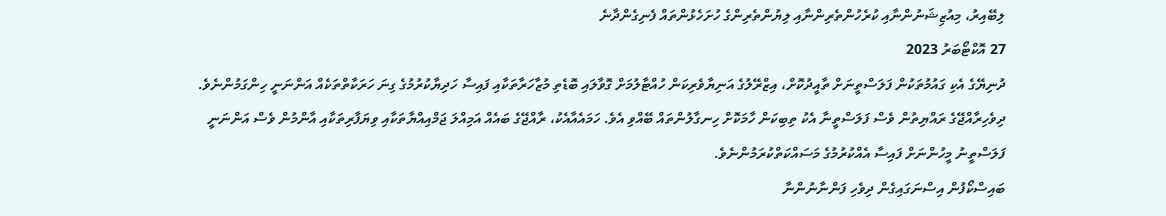ލިބޭއިރު، މިއުޒިޝަނުންނާއި ކުރެހުންތެރިންނާއި ލިޔުންތެރިންގެ ހުށަހެޅުންތައް ފެނިގެންދާނެ
27 އޮކްޓޯބަރު 2023
ދުނިޔޭގެ އެކި ގައުމުތަކުން ފަލަސްތީނަށް ތާއީދުކޮށް، އިޒްރޭލުގެ އަނިޔާވެރިކަން ހުއްޓާލުމަށް ގޮވާލައި ބޮޑެތި މުޒާހަރާތަކާއި ފައިސާ ހަދިޔާކުރުމުގެ ގިނަ ހަރަކާތްތަކެއް އަންނަނީ ހިންގަމުންނެވެ. ދިވެހިރާއްޖޭގެ ރައްޔިތުން ވެސް ފަލަސްތީނާ އެކު ތިބިކަން ހާމަކޮށް ހިނގާލުންތައް ބޭއްވި އެވެ. ހަމައެއާއެކު، ރާއްޖޭގެ ބައެއް އަމިއްލަ ޖަމްއިއްޔާތަކާއި ވިޔަފާރިތަކާއި އާންމުން ވެސް އަންނަނީ ފަލަސްތީނު މީހުންނަށް ފައިސާ އެއްކުރުމުގެ މަސައްކަތްކުރަމުންނެވެ.
ބައިސްކޯފުން އިސްނަގައިގެން ދިވެހި ފަންނާނުންނާ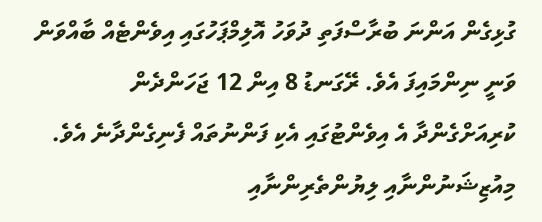ގުޅިގެން އަންނަ ބުރާސްފަތި ދުވަހު އޮލިމްޕަހުގައި އިވެންޓެއް ބާއްވަން ވަނީ ނިންމައިފަ އެވެ. ރޭގަނޑު 8 އިން 12 ޖަހަންދެން ކުރިއަށްގެންދާ އެ އިވެންޓުގައި އެކި ފަންނުތައް ފެނިގެންދާނެ އެވެ. މިއުޒިޝަނުންނާއި ލިޔުންތެރިންނާއި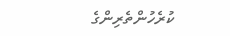ކުރެހުންތެރިންގެ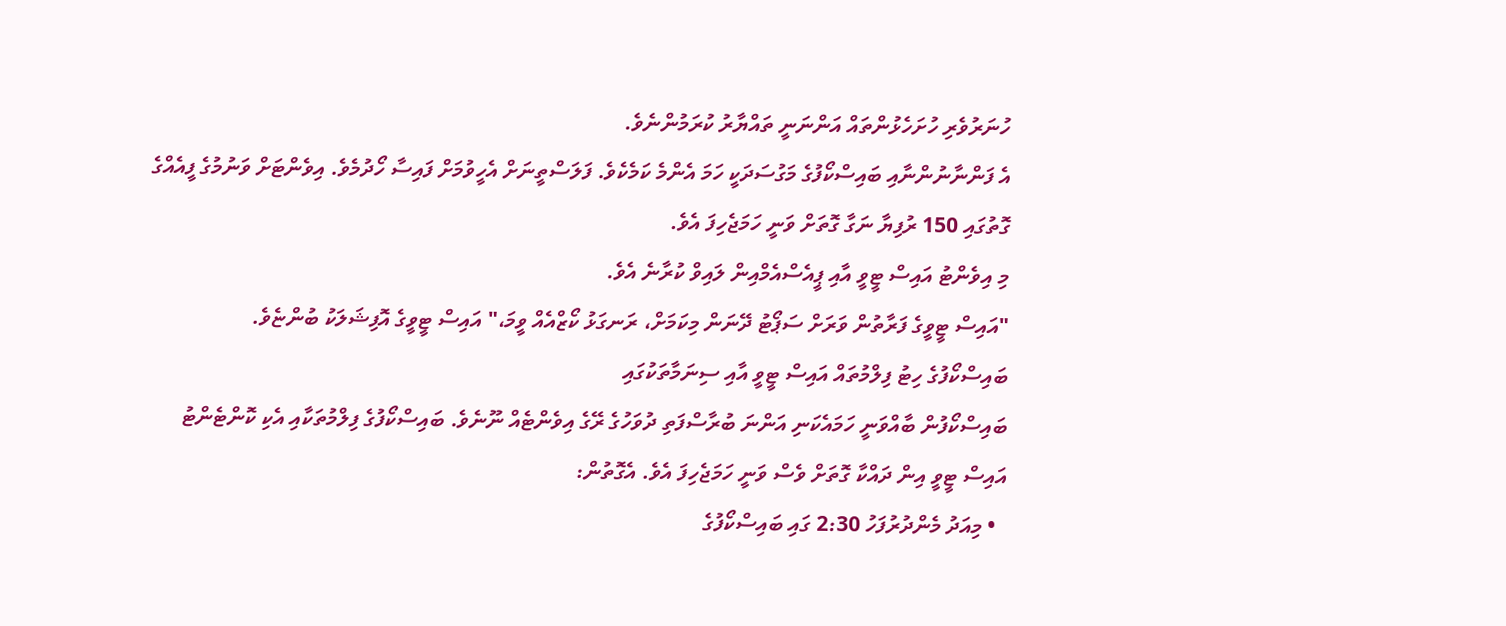ހުނަރުވެރި ހުށަހެޅުންތައް އަންނަނީ ތައްޔާރު ކުރަމުންނެވެ.
އެ ފަންނާނުންނާއި ބައިސްކޯފުގެ މަގުސަދަކީ ހަމަ އެންމެ ކަމެކެވެ. ފަލަސްތީނަށް އެހީވުމަށް ފައިސާ ހޯދުމެވެ. އިވެންޓަށް ވަނުމުގެ ފީއެއްގެ ގޮތުގައި 150 ރުފިޔާ ނަގާ ގޮތަށް ވަނީ ހަމަޖެހިފަ އެވެ.
މި އިވެންޓު އައިސް ޓީވީ އާއި ޕީއެސްއެމްއިން ލައިވް ކުރާނެ އެވެ.
"އައިސް ޓީވީގެ ފަރާތުން ވަރަށް ސަޕޯޓު ދޭނަން މިކަމަށް، ރަނގަޅު ކޯޒްއެއް ވީމަ،" އައިސް ޓީވީގެ އޮފިޝަލަކު ބުންޏެވެ.
ބައިސްކޯފުގެ ހިޓު ފިލްމުތައް އައިސް ޓީވީ އާއި ސިނަމާތަކުގައި
ބައިސްކޯފުން ބާއްވަނީ ހަމައެކަނި އަންނަ ބުރާސްފަތި ދުވަހުގެ ރޭގެ އިވެންޓެއް ނޫނެވެ. ބައިސްކޯފުގެ ފިލްމުތަކާއި އެކި ކޮންޓެންޓު އައިސް ޓީވީ އިން ދައްކާ ގޮތަށް ވެސް ވަނީ ހަމަޖެހިފަ އެވެ. އެގޮތުން:
  • މިއަދު މެންދުރުފަހު 2:30 ގައި ބައިސްކޯފުގެ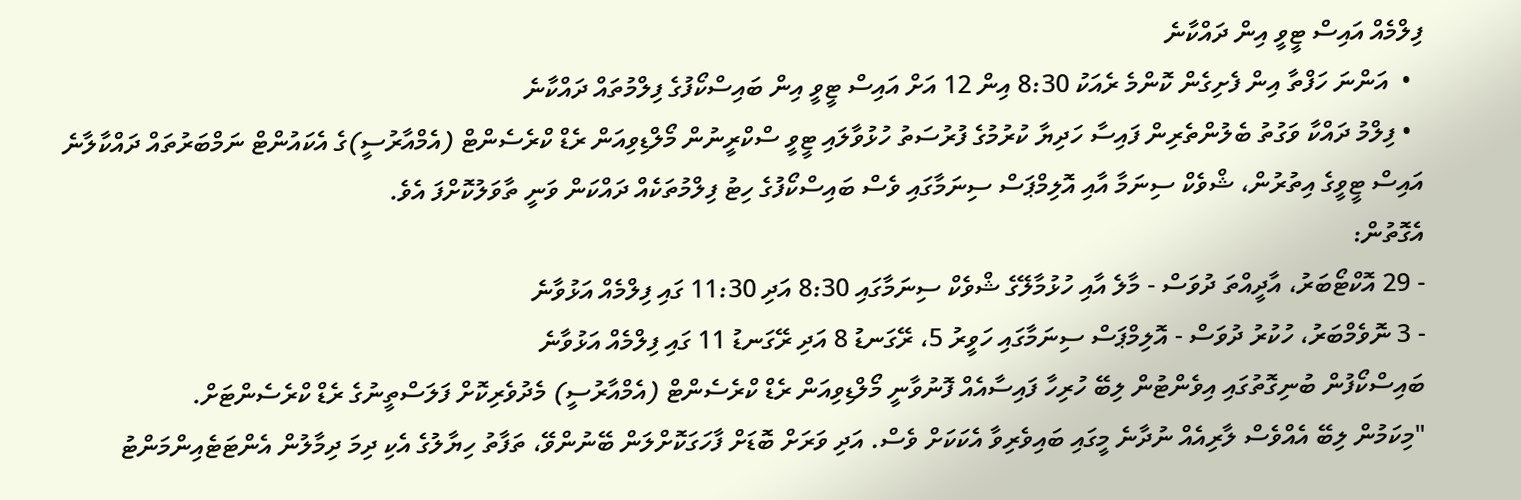ފިލްމެއް އައިސް ޓީވީ އިން ދައްކާނެ
  •  އަންނަ ހަފްތާ އިން ފެށިގެން ކޮންމެ ރެއަކު 8:30 އިން 12 އަށް އައިސް ޓީވީ އިން ބައިސްކޯފުގެ ފިލްމުތައް ދައްކާނެ
  • ފިލްމު ދައްކާ ވަގުތު ބެލުންތެރިން ފައިސާ ހަދިޔާ ކުރުމުގެ ފުރުސަތު ހުޅުވާލައި ޓީވީ ސްކްރީނުން މޯލްޑިވިއަން ރެޑް ކްރެސެންޓް (އެމްއާރުސީ)ގެ އެކައުންޓް ނަމްބަރުތައް ދައްކާލާނެ
އައިސް ޓީވީގެ އިތުރުން، ޝްވެކް ސިނަމާ އާއި އޮލިމްޕަސް ސިނަމާގައި ވެސް ބައިސްކޯފުގެ ހިޓު ފިލްމުތަކެއް ދައްކަން ވަނީ ތާވަލުކޮށްފަ އެވެ.
އެގޮތުން:
- 29 އޮކްޓޯބަރު، އާދީއްތަ ދުވަސް - މާލެ އާއި ހުޅުމާލޭގެ ޝްވެކް ސިނަމާގައި 8:30 އަދި 11:30 ގައި ފިލްމެއް އަޅުވާނެ
- 3 ނޮވެމްބަރު، ހުކުރު ދުވަސް - އޮލިމްޕަސް ސިނަމާގައި ހަވީރު 5، ރޭގަނޑު 8 އަދި ރޭގަނޑު 11 ގައި ފިލްމެއް އަޅުވާނެ
ބައިސްކޯފުން ބުނިގޮތުގައި އިވެންޓުން ލިބޭ ހުރިހާ ފައިސާއެއް ފޮނުވާނީ މޯލްޑިވިއަން ރެޑް ކްރެސެންޓް (އެމްއާރުސީ) މެދުވެރިކޮށް ފަލަސްތީނުގެ ރެޑް ކްރެސެންޓަށް.
"މިކަމުން ލިބޭ އެއްވެސް ލާރިއެއް ނުދާނެ މީގައި ބައިވެރިވާ އެކަކަށް ވެސް. އަދި ވަރަށް ބޮޑަށް ފާހަގަކޮށްލަން ބޭނުންވޭ، ތަފާތު ހިޔާލުގެ އެކި ދިމަ ދިމާލުން އެންޓަޓެއިންމަންޓު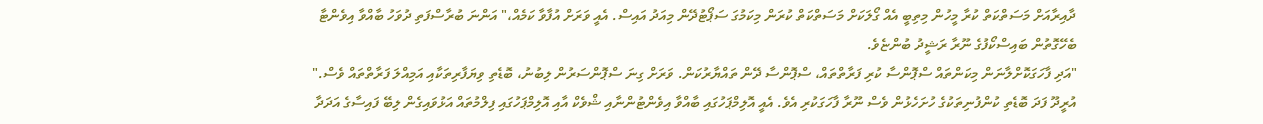ދާއިރާއަށް މަސަތްކަތް ކުރާ މީހުން މިތިބީ އެއް ގޯލަކަށް މަސަތްކަތް ކުރަން މިކަމުގަ ސަޕޯޓުދޭން މިއަދު އައިސް. އެއީ ވަރަށް އުފާވާ ކަމެއް،" އަންނަ ބުރާސްފަތި ދުވަހު ބާއްވާ އިވެންޓާ ބެހޭގޮތުން ބައިސްކޯފުގެ ނޫރާ ރަޝީދު ބުންޏެވެ.
"އަދި ފާހަގަކޮށްލާނަން މިކަންތައް ސްޕޮންސާ ކުރި ފަރާތްތައް، ސްޕޮންސާ ދޭން ތައްޔާރުކަން. ވަރަށް ގިނަ ސްޕޮންސަރުން ލިބުނު، ބޮޑެތި ވިޔަފާރިތަކާއި އަމިއްލަ ފަރާތްތައް ވެސް."
އުރީދޫ ފަދަ ބޮޑެތި ކުންފުނިތަކުގެ ހުށަހެޅުން ވެސް ނޫރާ ފާހަގަކުރި އެވެ. އެއީ އޮލިމްޕަހުގައި ބާއްވާ އިވެންޓުންނާއި ޝްވެކް އާއި އޮލިމްޕަހުގައި ފިލްމުތައް އަޅުވައިގެން ލިބޭ ފައިސާގެ އަދަދާ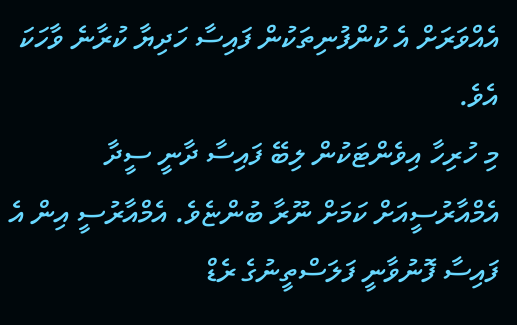އެއްވަރަށް އެ ކުންފުނިތަކުން ފައިސާ ހަދިޔާ ކުރާނެ ވާހަކަ އެވެ.
މި ހުރިހާ އިވެންޓަކުން ލިބޭ ފައިސާ ދާނީ ސީދާ އެމްއާރުސީއަށް ކަމަށް ނޫރާ ބުންޏެވެ. އެމްއާރުސީ އިން އެ ފައިސާ ފޮނުވާނީ ފަލަސްތީނުގެ ރެޑް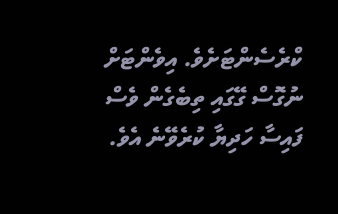ކްރެސެންޓަށެވެ. އިވެންޓަށް ނުގޮސް ގޭގައި ތިބެގެން ވެސް ފައިސާ ހަދިޔާ ކުރެވޭނެ އެވެ.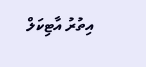އިތުރު އާޓިކަލް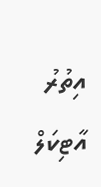އިތުރު އާޓިކަލް